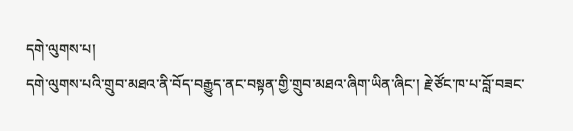དགེ་ལུགས་པ།
དགེ་ལུགས་པའི་གྲུབ་མཐའ་ནི་བོད་བརྒྱུད་ནང་བསྟན་གྱི་གྲུབ་མཐའ་ཞིག་ཡིན་ཞིང་། རྗེ་ཙོང་ཁ་པ་བློ་བཟང་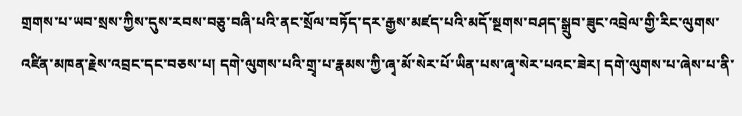གྲགས་པ་ཡབ་སྲས་ཀྱིས་དུས་རབས་བཅུ་བཞི་པའི་ནང་སྲོལ་བཏོད་དར་རྒྱས་མཛད་པའི་མདོ་སྔགས་བཤད་སྒྲུབ་ཟུང་འབྲེལ་གྱི་རིང་ལུགས་འཛིན་མཁན་རྗེས་འབྲང་དང་བཅས་པ། དགེ་ལུགས་པའི་གྲྭ་པ་རྣམས་ཀྱི་ཞྭ་མོ་སེར་པོ་ཡིན་པས་ཞྭ་སེར་པའང་ཟེར། དགེ་ལུགས་པ་ཞེས་པ་ནི་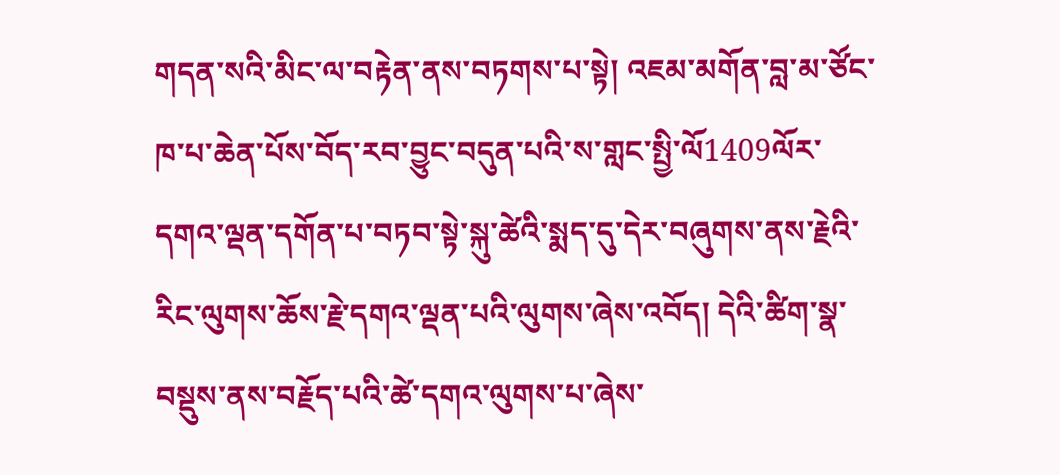གདན་སའི་མིང་ལ་བརྟེན་ནས་བཏགས་པ་སྟེ། འཇམ་མགོན་བླ་མ་ཙོང་ཁ་པ་ཆེན་པོས་བོད་རབ་བྱུང་བདུན་པའི་ས་གླང་སྤྱི་ལོ1409ལོར་དགའ་ལྡན་དགོན་པ་བཏབ་སྟེ་སྐུ་ཚེའི་སྨད་དུ་དེར་བཞུགས་ནས་རྗེའི་རིང་ལུགས་ཆོས་རྗེ་དགའ་ལྡན་པའི་ལུགས་ཞེས་འབོད། དེའི་ཚིག་སྣ་བསྡུས་ནས་བརྗོད་པའི་ཚེ་དགའ་ལུགས་པ་ཞེས་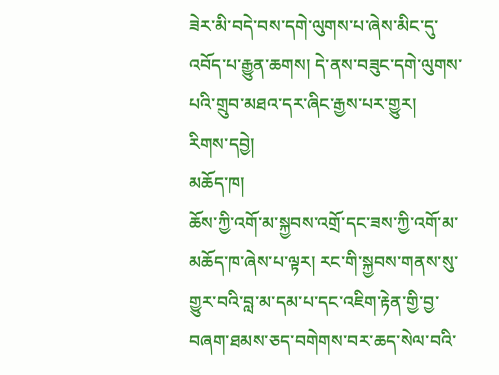ཟེར་མི་བདེ་བས་དགེ་ལུགས་པ་ཞེས་མིང་དུ་འབོད་པ་རྒྱུན་ཆགས། དེ་ནས་བཟུང་དགེ་ལུགས་པའི་གྲུབ་མཐའ་དར་ཞིང་རྒྱས་པར་གྱུར།
རིགས་དབྱེ།
མཆོད་ཁ།
ཆོས་ཀྱི་འགོ་མ་སྐྱབས་འགྲོ་དང་ཟས་ཀྱི་འགོ་མ་མཆོད་ཁ་ཞེས་པ་ལྟར། རང་གི་སྐྱབས་གནས་སུ་གྱུར་བའི་བླ་མ་དམ་པ་དང་འཇིག་རྟེན་གྱི་བྱ་བཞག་ཐམས་ཅད་བགེགས་བར་ཆད་སེལ་བའི་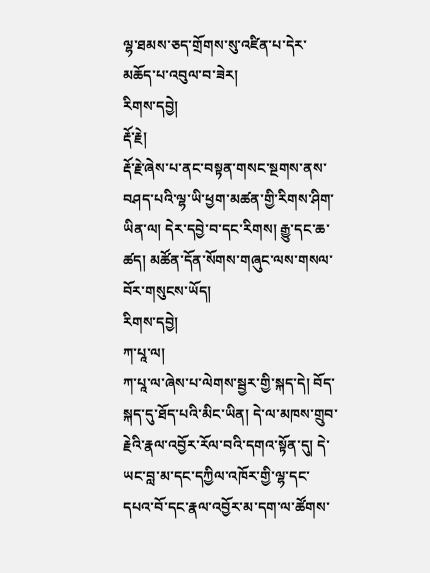ལྷ་ཐམས་ཅད་གྲོགས་སུ་འཛིན་པ་དེར་མཆོད་པ་འབུལ་བ་ཟེར།
རིགས་དབྱེ།
རྡོ་རྗེ།
རྡོ་རྗེ་ཞེས་པ་ནང་བསྟན་གསང་སྔགས་ནས་བཤད་པའི་ལྷ་ཡི་ཕྱག་མཚན་གྱི་རིགས་ཤིག་ཡིན་ལ། དེར་དབྱེ་བ་དང་རིགས། རྒྱུ་དང་ཆ་ཚད། མཚོན་དོན་སོགས་གཞུང་ལས་གསལ་བོར་གསུངས་ཡོད།
རིགས་དབྱེ།
ཀ་པཱ་ལ།
ཀ་པཱ་ལ་ཞེས་པ་ལེགས་སྦྱར་གྱི་སྐད་དེ། བོད་སྐད་དུ་ཐོད་པའི་མིང་ཡིན། དེ་ལ་མཁས་གྲུབ་རྗེའི་རྣལ་འབྱོར་རོལ་བའི་དགའ་སྟོན་དུ། དེ་ཡང་བླ་མ་དང་དཀྱིལ་འཁོར་གྱི་ལྷ་དང་དཔའ་བོ་དང་རྣལ་འབྱོར་མ་དག་ལ་ཚོགས་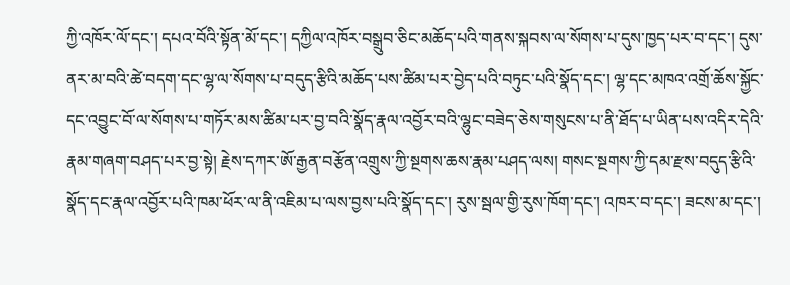ཀྱི་འཁོར་ལོ་དང་། དཔའ་བོའི་སྟོན་མོ་དང་། དཀྱིལ་འཁོར་བསྒྲུབ་ཅིང་མཆོད་པའི་གནས་སྐབས་ལ་སོགས་པ་དུས་ཁྱད་པར་བ་དང་། དུས་ནར་མ་བའི་ཚེ་བདག་དང་ལྷ་ལ་སོགས་པ་བདུད་རྩིའི་མཆོད་པས་ཚིམ་པར་བྱེད་པའི་བཏུང་པའི་སྣོད་དང་། ལྷ་དང་མཁའ་འགྲོ་ཆོས་སྐྱོང་དང་འབྱུང་བོ་ལ་སོགས་པ་གཏོར་མས་ཚིམ་པར་བྱ་བའི་སྣོད་རྣལ་འབྱོར་བའི་ལྷུང་བཟེད་ཅེས་གསུངས་པ་ནི་ཐོད་པ་ཡིན་པས་འདིར་དེའི་རྣམ་གཞག་བཤད་པར་བྱ་སྟེ། རྗེས་དཀར་ཨོ་རྒྱན་བརྩོན་འགྲུས་ཀྱི་སྔགས་ཆས་རྣམ་པཤད་ལས། གསང་སྔགས་ཀྱི་དམ་རྫས་བདུད་རྩིའི་སྣོད་དང་རྣལ་འབྱོར་པའི་ཁམ་ཕོར་ལ་ནི་འཇིམ་པ་ལས་བྱས་པའི་སྣོད་དང་། རུས་སྦལ་གྱི་རུས་ཁོག་དང་། འཁར་བ་དང་། ཟངས་མ་དང་།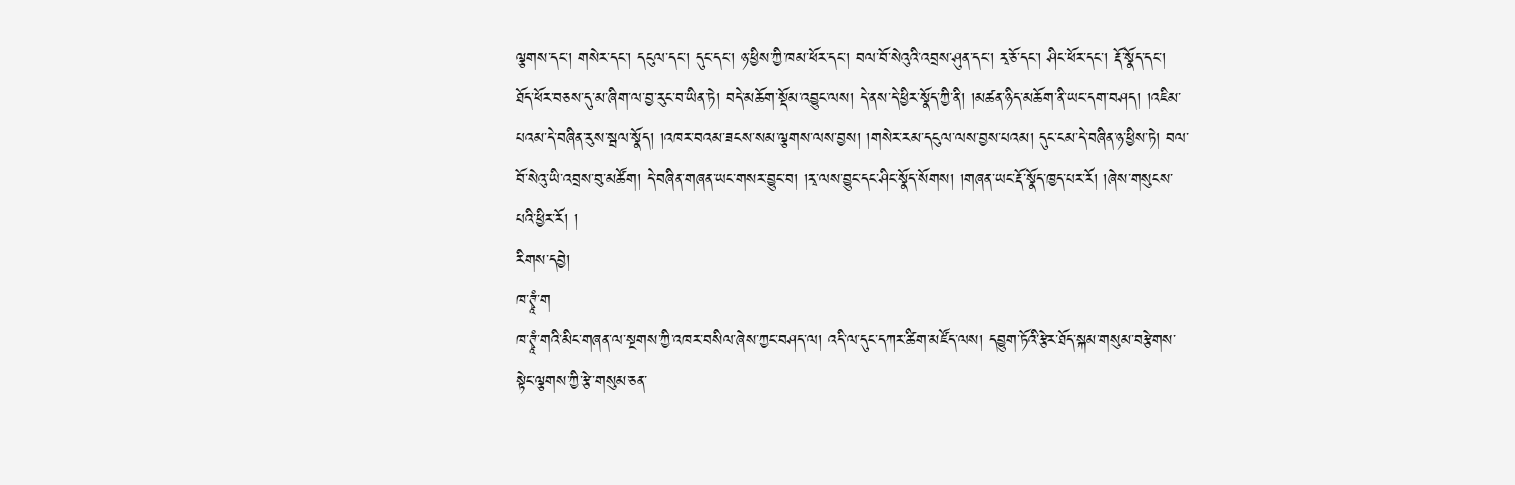ལྕགས་དང་། གསེར་དང་། དངུལ་དང་། དུང་དང་། ཉ་ཕྱིས་ཀྱི་ཁམ་ཕོར་དང་། བལ་བོ་སེའུའི་འབྲས་ཤུན་དང་། རྭ་ཅོ་དང་། ཤིང་ཕོར་དང་། རྡོ་སྣོད་དང་། ཐོད་ཕོར་བཅས་དུ་མ་ཞིག་ལ་བྱ་རུང་བ་ཡིན་ཏེ། བདེ་མཆོག་སྡོམ་འབྱུང་ལས། དེ་ནས་དེ་ཕྱིར་སྣོད་ཀྱི་ནི། །མཚན་ཉིད་མཆོག་ནི་ཡང་དག་བཤད། །འཇིམ་པའམ་དེ་བཞིན་རུས་སྦལ་སྣོད། །འཁར་བའམ་ཟངས་སམ་ལྕགས་ལས་བྱས། །གསེར་རམ་དངུལ་ལས་བྱས་པའམ། དུང་ངམ་དེ་བཞིན་ཉ་ཕྱིས་ཏེ། བལ་བོ་སེའུ་ཡི་འབྲས་བུ་མཚོག། དེ་བཞིན་གཞན་ཡང་གསར་བྱུང་བ། །རྭ་ལས་བྱུང་དང་ཤིང་སྣོད་སོགས། །གཞན་ཡང་རྡོ་སྣོད་ཁྱད་པར་རོ། །ཞེས་གསུངས་པའི་ཕྱིར་རོ། །
རིགས་དབྱེ།
ཁ་ཊྭཱཾ་ག
ཁ་ཊྭཱཾ་གའི་མིང་གཞན་ལ་སྔགས་ཀྱི་འཁར་བསིལ་ཞེས་ཀྱང་བཤད་ལ། འདི་ལ་དུང་དཀར་ཚིག་མཛོད་ལས། དབྱུག་ཏོའི་རྩེར་ཐོད་སྐམ་གསུམ་བརྩེགས་སྟེང་ལྕགས་ཀྱི་རྩེ་གསུམ་ཅན་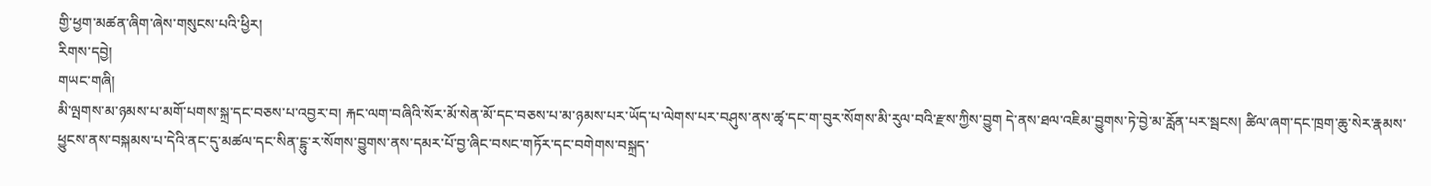གྱི་ཕྱག་མཚན་ཞིག་ཞེས་གསུངས་པའི་ཕྱིར།
རིགས་དབྱེ།
གཡང་གཞི།
མི་ལྤགས་མ་ཉམས་པ་མགོ་པགས་སྐྲ་དང་བཅས་པ་འབྱར་བ། རྐང་ལག་བཞིའི་སོར་མོ་སེན་མོ་དང་བཅས་པ་མ་ཉམས་པར་ཡོད་པ་ལེགས་པར་བཤུས་ནས་ཚྭ་དང་ག་བུར་སོགས་མི་རུལ་བའི་རྫས་ཀྱིས་བྱུག དེ་ནས་ཐལ་འཇིམ་བྱུགས་ཏེ་བྱེ་མ་རློན་པར་སྦངས། ཚིལ་ཞག་དང་ཁྲག་ཆུ་སེར་རྣམས་ཕྱུངས་ནས་བསྐམས་པ་དེའི་ནང་དུ་མཚལ་དང་སིན་ངྷུ་ར་སོགས་བྱུགས་ནས་དམར་པོ་བྱ་ཞིང་བསང་གཏོར་དང་བགེགས་བསྐྲད་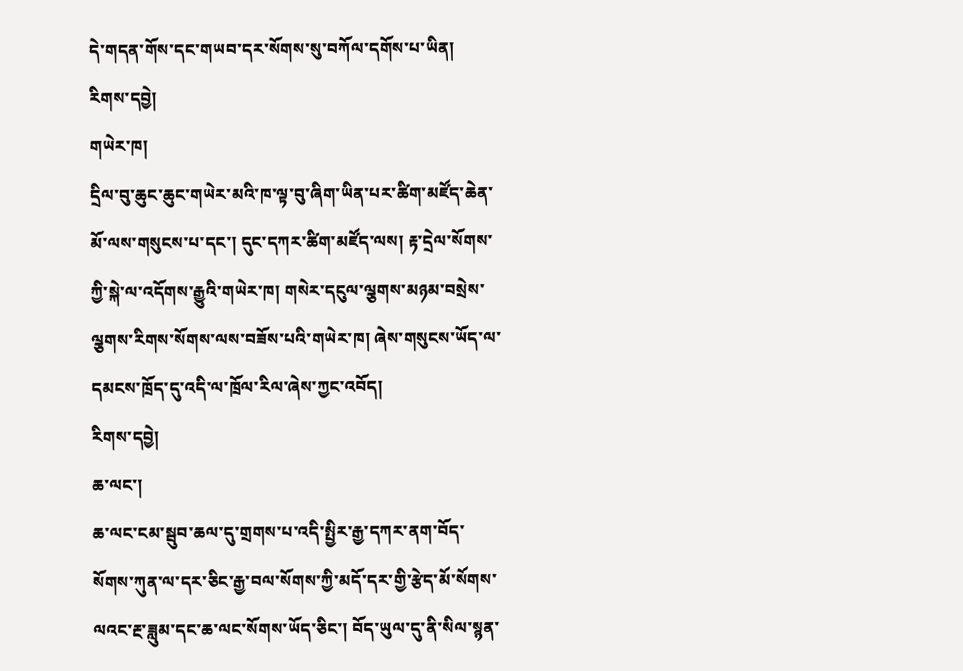དེ་གདན་གོས་དང་གཡབ་དར་སོགས་སུ་བཀོལ་དགོས་པ་ཡིན།
རིགས་དབྱེ།
གཡེར་ཁ།
དྲིལ་བུ་ཆུང་ཆུང་གཡེར་མའི་ཁ་ལྟ་བུ་ཞིག་ཡིན་པར་ཚིག་མཛོད་ཆེན་མོ་ལས་གསུངས་པ་དང་། དུང་དཀར་ཚིག་མཛོད་ལས། རྟ་དྲེལ་སོགས་ཀྱི་སྐེ་ལ་འདོགས་རྒྱུའི་གཡེར་ཁ། གསེར་དངུལ་ལྕགས་མཉམ་བསྲེས་ལྕགས་རིགས་སོགས་ལས་བཟོས་པའི་གཡེར་ཁ། ཞེས་གསུངས་ཡོད་ལ་དམངས་ཁྲོད་དུ་འདི་ལ་ཁྲོལ་རིལ་ཞེས་ཀྱང་འབོད།
རིགས་དབྱེ།
ཆ་ལང་།
ཆ་ལང་ངམ་སྦུབ་ཆལ་དུ་གྲགས་པ་འདི་སྤྱིར་རྒྱ་དཀར་ནག་བོད་སོགས་ཀུན་ལ་དར་ཅིང་རྒྱ་བལ་སོགས་ཀྱི་མདོ་དར་གྱི་རྩེད་མོ་སོགས་ལའང་རྔ་ཟླུམ་དང་ཆ་ལང་སོགས་ཡོད་ཅིང་། བོད་ཡུལ་དུ་ནི་སིལ་སྙན་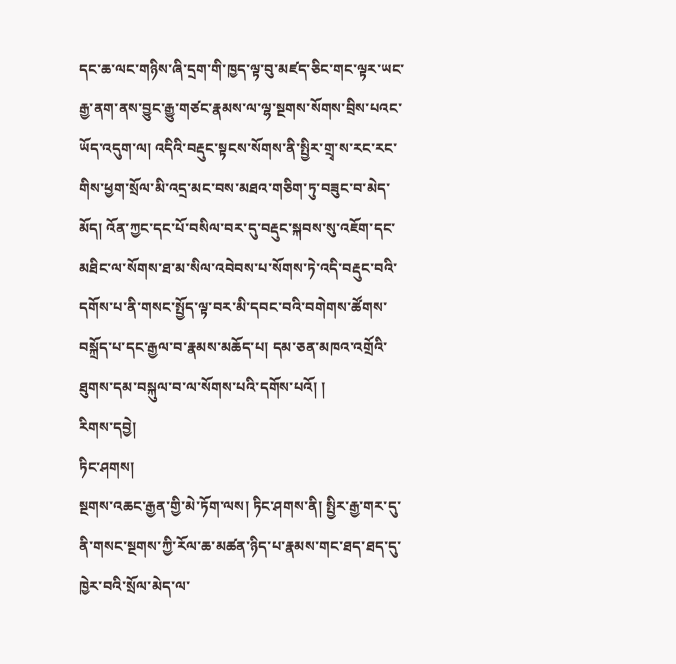དང་ཆ་ལང་གཉིས་ཞི་དྲག་གི་ཁྱད་ལྟ་བུ་མཛད་ཅིང་གང་ལྟར་ཡང་རྒྱ་ནག་ནས་བྱུང་རྒྱུ་གཙང་རྣམས་ལ་ལྷ་སྔགས་སོགས་བྲིས་པའང་ཡོད་འདུག་ལ། འདིའི་བརྡུང་སྟངས་སོགས་ནི་སྤྱིར་གྲྭ་ས་རང་རང་གིས་ཕྱག་སྲོལ་མི་འདྲ་མང་བས་མཐའ་གཅིག་ཏུ་བཟུང་བ་མེད་མོད། འོན་ཀྱང་དང་པོ་བསིལ་བར་དུ་བརྡུང་སྐབས་སུ་འཇོག་དང་མཐིང་ལ་སོགས་ཐ་མ་སིལ་འབེབས་པ་སོགས་ཏེ་འདི་བརྡུང་བའི་དགོས་པ་ནི་གསང་སྤྱོད་ལྟ་བར་མི་དབང་བའི་བགེགས་ཚོགས་བསྐྲོད་པ་དང་རྒྱལ་བ་རྣམས་མཆོད་པ། དམ་ཅན་མཁའ་འགྲོའི་ཐུགས་དམ་བསྐུལ་བ་ལ་སོགས་པའི་དགོས་པའོ། །
རིགས་དབྱེ།
ཏིང་ཤགས།
སྔགས་འཆང་རྒྱན་གྱི་མེ་ཏོག་ལས། ཏིང་ཤགས་ནི། སྤྱིར་རྒྱ་གར་དུ་ནི་གསང་སྔགས་ཀྱི་རོལ་ཆ་མཚན་ཉིད་པ་རྣམས་གང་ཐད་ཐད་དུ་ཁྱེར་བའི་སྲོལ་མེད་ལ་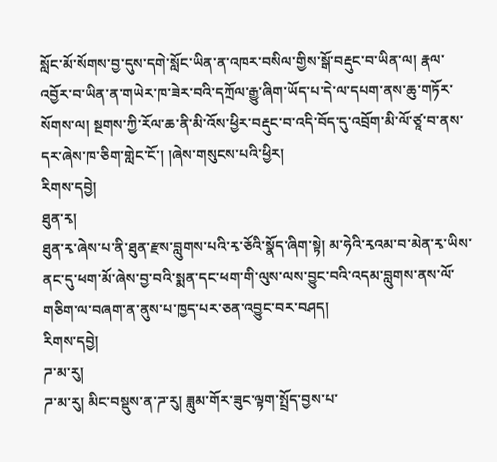སློང་མོ་སོགས་བྱ་དུས་དགེ་སློང་ཡིན་ན་འཁར་བསིལ་གྱིས་སྒོ་བརྡུང་བ་ཡིན་ལ། རྣལ་འབྱོར་བ་ཡིན་ན་གཡེར་ཁ་ཟེར་བའི་དཀྲོལ་རྒྱུ་ཞིག་ཡོད་པ་དེ་ལ་དཔག་ནས་ཆུ་གཏོར་སོགས་ལ། སྔགས་ཀྱི་རོལ་ཆ་ནི་མི་འོས་ཕྱིར་བརྡུང་བ་འདི་བོད་དུ་འབྲོག་མི་ལོ་ཙཱ་བ་ནས་དར་ཞེས་ཁ་ཅིག་གླེང་ངོ་། །ཞེས་གསུངས་པའི་ཕྱིར།
རིགས་དབྱེ།
ཐུན་རྭ།
ཐུན་རྭ་ཞེས་པ་ནི་ཐུན་རྫས་བླུགས་པའི་རྭ་ཅོའི་སྣོད་ཞིག་སྟེ། མ་ཧེའི་རྭའམ་བ་མེན་རྭ་ཡིས་ནང་དུ་ཕག་མོ་ཞེས་བྱ་བའི་སྨན་དང་ཕག་གི་ལུས་ལས་བྱུང་བའི་འདམ་བླུགས་ནས་ལོ་གཅིག་ལ་བཞག་ན་ནུས་པ་ཁྱད་པར་ཅན་འབྱུང་བར་བཤད།
རིགས་དབྱེ།
ཌ་མ་རུ།
ཌ་མ་རུ། མིང་བསྡུས་ན་ཌ་རུ། ཟླུམ་གོར་ཟུང་ལྟག་སྤྲོད་བྱས་པ་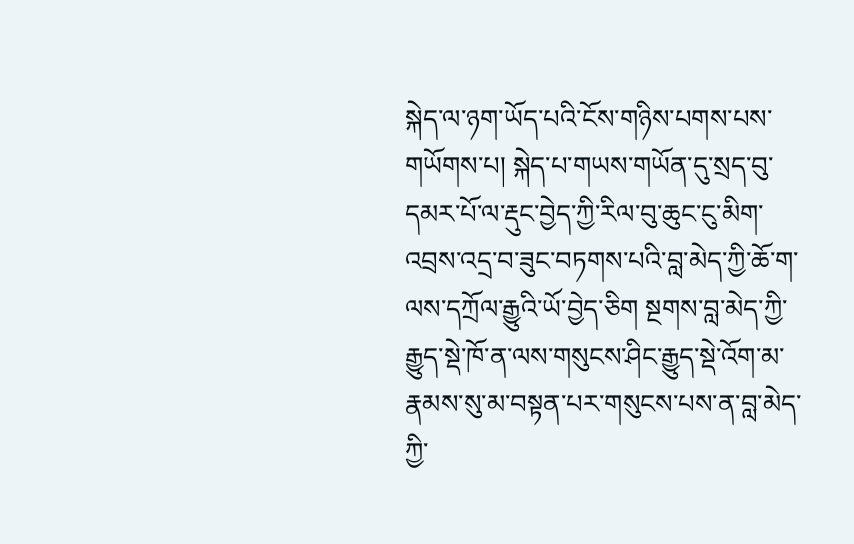སྐེད་ལ་ཉག་ཡོད་པའི་ངོས་གཉིས་པགས་པས་གཡོགས་པ། སྐེད་པ་གཡས་གཡོན་དུ་སྲད་བུ་དམར་པོ་ལ་རྡུང་བྱེད་ཀྱི་རིལ་བུ་ཆུང་ངུ་མིག་འབྲས་འདྲ་བ་ཟུང་བཏགས་པའི་བླ་མེད་ཀྱི་ཆོ་ག་ལས་དཀྲོལ་རྒྱུའི་ཡོ་བྱེད་ཅིག སྔགས་བླ་མེད་ཀྱི་རྒྱུད་སྡེ་ཁོ་ན་ལས་གསུངས་ཤིང་རྒྱུད་སྡེ་འོག་མ་རྣམས་སུ་མ་བསྟན་པར་གསུངས་པས་ན་བླ་མེད་ཀྱི་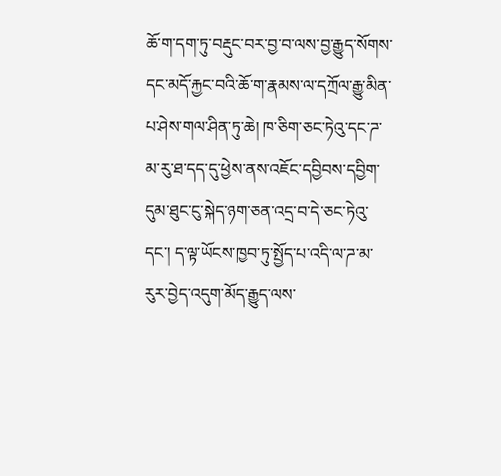ཆོ་ག་དག་ཏུ་བརྡུང་བར་བྱ་བ་ལས་བྱ་རྒྱུད་སོགས་དང་མདོ་རྐྱང་བའི་ཆོ་ག་རྣམས་ལ་དཀྲོལ་རྒྱུ་མིན་པ་ཤེས་གལ་ཤིན་ཏུ་ཆེ། ཁ་ཅིག་ཅང་ཏེའུ་དང་ཌ་མ་རུ་ཐ་དད་དུ་ཕྱེས་ནས་འཇོང་དབྱིབས་དབྱིག་དུམ་ཐུང་ངུ་སྐེད་ཉག་ཅན་འདྲ་བ་དེ་ཅང་ཏེའུ་དང་། ད་ལྟ་ཡོངས་ཁྱབ་ཏུ་སྤྱོད་པ་འདི་ལ་ཌ་མ་རུར་བྱེད་འདུག་མོད་རྒྱུད་ལས་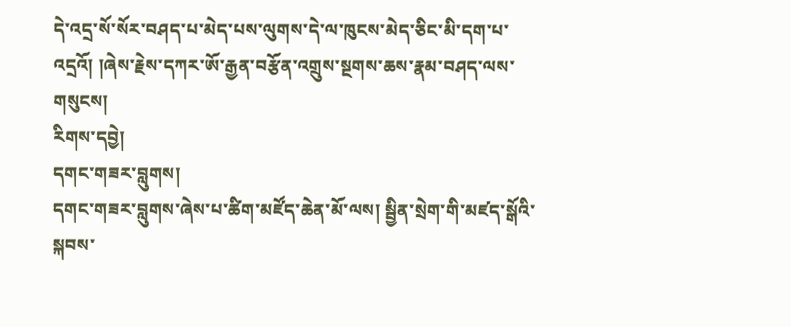དེ་འདྲ་སོ་སོར་བཤད་པ་མེད་པས་ལུགས་དེ་ལ་ཁུངས་མེད་ཅིང་མི་དག་པ་འདྲའོ། །ཞེས་རྗེས་དཀར་ཨོ་རྒྱན་བརྩོན་འགྲུས་སྔགས་ཆས་རྣམ་བཤད་ལས་གསུངས།
རིགས་དབྱེ།
དགང་གཟར་བླུགས།
དགང་གཟར་བླུགས་ཞེས་པ་ཚིག་མཛོད་ཆེན་མོ་ལས། སྦྱིན་སྲེག་གི་མཛད་སྒོའི་སྐབས་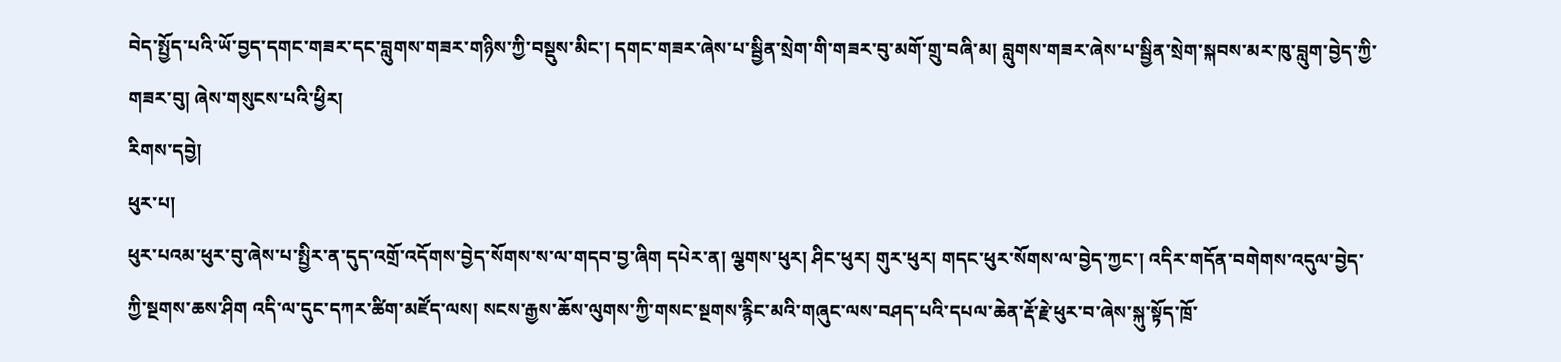བེད་སྤྱོད་པའི་ཡོ་བྱད་དགང་གཟར་དང་བླུགས་གཟར་གཉིས་ཀྱི་བསྡུས་མིང་། དགང་གཟར་ཞེས་པ་སྦྱིན་སྲེག་གི་གཟར་བུ་མགོ་གྲུ་བཞི་མ། བླུགས་གཟར་ཞེས་པ་སྦྱིན་སྲེག་སྐབས་མར་ཁུ་བླུག་བྱེད་ཀྱི་གཟར་བུ། ཞེས་གསུངས་པའི་ཕྱིར།
རིགས་དབྱེ།
ཕུར་པ།
ཕུར་པའམ་ཕུར་བུ་ཞེས་པ་སྤྱིར་ན་དུད་འགྲོ་འདོགས་བྱེད་སོགས་ས་ལ་གདབ་བྱ་ཞིག དཔེར་ན། ལྕགས་ཕུར། ཤིང་ཕུར། གུར་ཕུར། གདང་ཕུར་སོགས་ལ་བྱེད་ཀྱང་། འདིར་གདོན་བགེགས་འདུལ་བྱེད་ཀྱི་སྔགས་ཆས་ཤིག འདི་ལ་དུང་དཀར་ཚིག་མཛོད་ལས། སངས་རྒྱས་ཆོས་ལུགས་ཀྱི་གསང་སྔགས་རྙིང་མའི་གཞུང་ལས་བཤད་པའི་དཔལ་ཆེན་རྡོ་རྗེ་ཕུར་བ་ཞེས་སྐུ་སྟོད་ཁྲོ་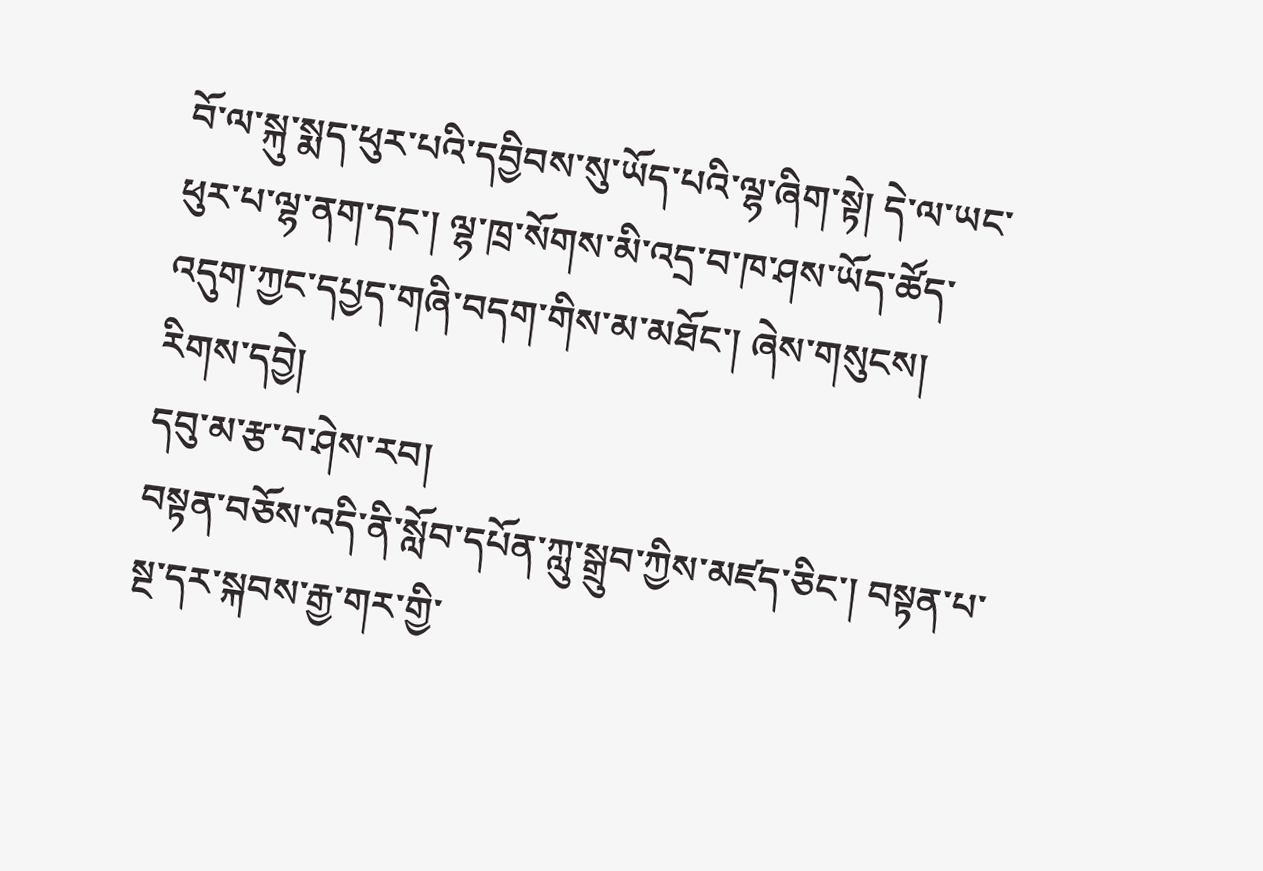བོ་ལ་སྐུ་སྨད་ཕུར་པའི་དབྱིབས་སུ་ཡོད་པའི་ལྷ་ཞིག་སྟེ། དེ་ལ་ཡང་ཕུར་པ་ལྷ་ནག་དང་། ལྷ་ཁྲ་སོགས་མི་འདྲ་བ་ཁ་ཤས་ཡོད་ཚོད་འདུག་ཀྱང་དཔྱད་གཞི་བདག་གིས་མ་མཐོང་། ཞེས་གསུངས།
རིགས་དབྱེ།
དབུ་མ་རྩ་བ་ཤེས་རབ།
བསྟན་བཅོས་འདི་ནི་སློབ་དཔོན་ཀླུ་སྒྲུབ་ཀྱིས་མཛད་ཅིང་། བསྟན་པ་སྔ་དར་སྐབས་རྒྱ་གར་གྱི་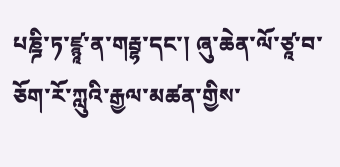པཎྜི་ཏ་ཛྙཱ་ན་གརྦྷ་དང་། ཞུ་ཆེན་ལོ་ཙཱ་བ་ཅོག་རོ་ཀླུའི་རྒྱལ་མཚན་གྱིས་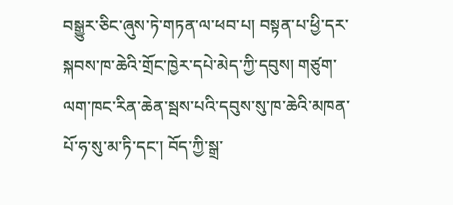བསྒྱུར་ཅིང་ཞུས་ཏེ་གཏན་ལ་ཕབ་པ། བསྟན་པ་ཕྱི་དར་སྐབས་ཁ་ཆེའི་གྲོང་ཁྱེར་དཔེ་མེད་ཀྱི་དབུས། གཙུག་ལག་ཁང་རིན་ཆེན་སྦས་པའི་དབུས་སུ་ཁ་ཆེའི་མཁན་པོ་ཧ་སུ་མ་ཏི་དང་། བོད་ཀྱི་སྒྲ་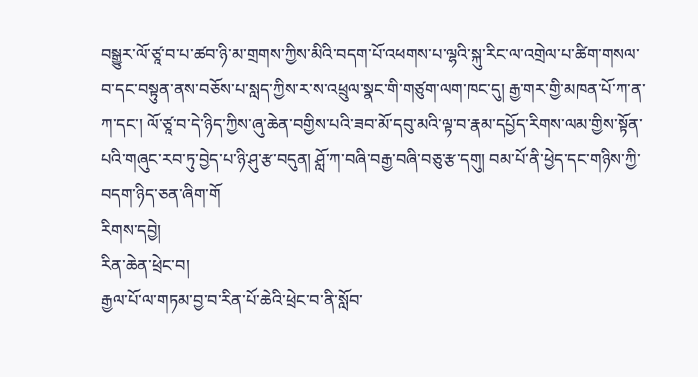བསྒྱུར་ལོ་ཙཱ་བ་པ་ཚབ་ཉི་མ་གྲགས་ཀྱིས་མིའི་བདག་པོ་འཕགས་པ་ལྷའི་སྐུ་རིང་ལ་འགྲེལ་པ་ཚིག་གསལ་བ་དང་བསྟུན་ནས་བཅོས་པ་སླད་ཀྱིས་ར་ས་འཕྲུལ་སྣང་གི་གཙུག་ལག་ཁང་དུ། རྒྱ་གར་གྱི་མཁན་པོ་ཀ་ན་ཀ་དང་། ལོ་ཙཱ་བ་དེ་ཉིད་ཀྱིས་ཞུ་ཆེན་བགྱིས་པའི་ཟབ་མོ་དབུ་མའི་ལྟ་བ་རྣམ་དཔྱོད་རིགས་ལམ་གྱིས་སྟོན་པའི་གཞུང་རབ་ཏུ་བྱེད་པ་ཉི་ཤུ་རྩ་བདུན། ཤློ་ཀ་བཞི་བརྒྱ་བཞི་བཅུ་རྩ་དགུ། བམ་པོ་ནི་ཕྱེད་དང་གཉིས་ཀྱི་བདག་ཉིད་ཅན་ཞིག་གོ
རིགས་དབྱེ།
རིན་ཆེན་ཕྲེང་བ།
རྒྱལ་པོ་ལ་གཏམ་བྱ་བ་རིན་པོ་ཆེའི་ཕྲེང་བ་ནི་སློབ་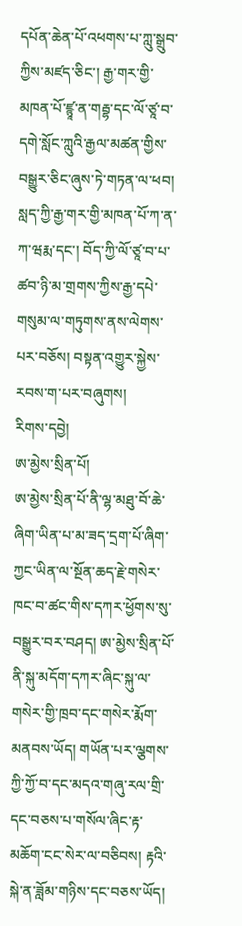དཔོན་ཆེན་པོ་འཕགས་པ་ཀླུ་སྒྲུབ་ཀྱིས་མཛད་ཅིང་། རྒྱ་གར་གྱི་མཁན་པོ་ཛྙཱ་ན་གརྦྷ་དང་ལོ་ཙཱ་བ་དགེ་སློང་ཀླུའི་རྒྱལ་མཚན་གྱིས་བསྒྱུར་ཅིང་ཞུས་ཏེ་གཏན་ལ་ཕབ། སླད་ཀྱི་རྒྱ་གར་གྱི་མཁན་པོ་ཀ་ན་ཀ་ཝརྨ་དང་། བོད་ཀྱི་ལོ་ཙཱ་བ་པ་ཚབ་ཉི་མ་གྲགས་ཀྱིས་རྒྱ་དཔེ་གསུམ་ལ་གཏུགས་ནས་ལེགས་པར་བཅོས། བསྟན་འགྱུར་སྐྱེས་རབས་ག་པར་བཞུགས།
རིགས་དབྱེ།
ཨ་མྱེས་སྲིན་པོ།
ཨ་མྱེས་སྲིན་པོ་ནི་ལྷ་མཐུ་བོ་ཆེ་ཞིག་ཡིན་པ་མ་ཟད་དྲག་པོ་ཞིག་ཀྱང་ཡིན་ལ་སྔོན་ཆད་རྗེ་གསེར་ཁང་བ་ཚང་གིས་དཀར་ཕྱོགས་སུ་བསྒྱུར་བར་བཤད། ཨ་མྱེས་སྲིན་པོ་ནི་སྐུ་མདོག་དཀར་ཞིང་སྐུ་ལ་གསེར་གྱི་ཁྲབ་དང་གསེར་རྨོག་མནབས་ཡོད། གཡོན་པར་ལྕགས་ཀྱི་ཀྱོ་བ་དང་མདའ་གཞུ་རལ་གྲི་དང་བཅས་པ་གསོལ་ཞིང་རྟ་མཆོག་ངང་སེར་ལ་བཅིབས། རྟའི་སྐེ་ན་ཟློམ་གཉིས་དང་བཅས་ཡོད།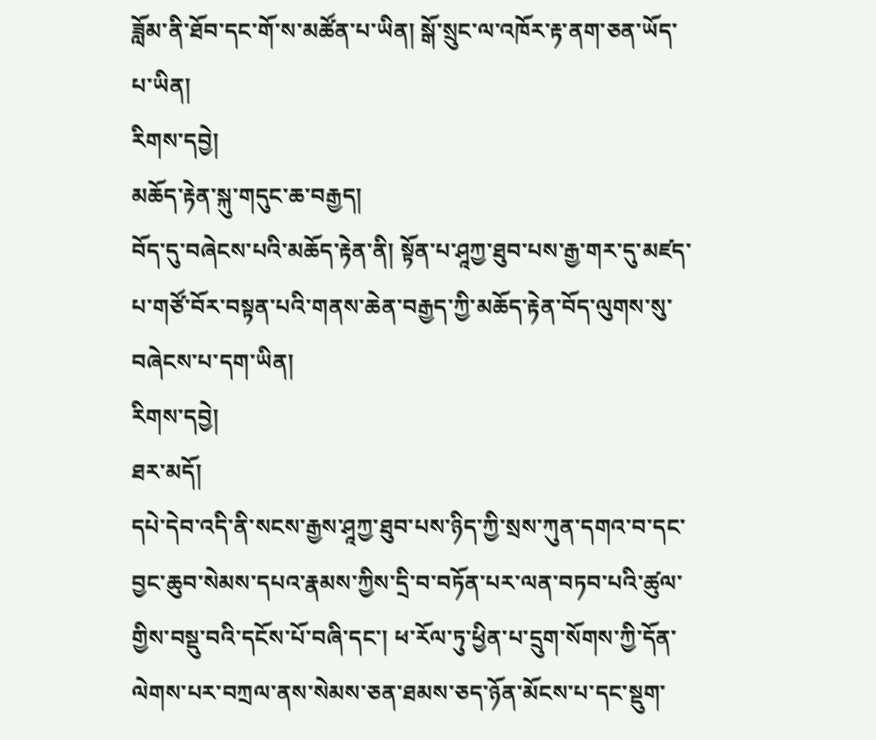ཟློམ་ནི་ཐོབ་དང་གོ་ས་མཚོན་པ་ཡིན། སྒོ་སྲུང་ལ་འཁོར་རྟ་ནག་ཅན་ཡོད་པ་ཡིན།
རིགས་དབྱེ།
མཆོད་རྟེན་སྐུ་གདུང་ཆ་བརྒྱད།
བོད་དུ་བཞེངས་པའི་མཆོད་རྟེན་ནི། སྟོན་པ་ཤཱཀྱ་ཐུབ་པས་རྒྱ་གར་དུ་མཛད་པ་གཙོ་བོར་བསྟན་པའི་གནས་ཆེན་བརྒྱད་ཀྱི་མཆོད་རྟེན་བོད་ལུགས་སུ་བཞེངས་པ་དག་ཡིན།
རིགས་དབྱེ།
ཐར་མདོ།
དཔེ་དེབ་འདི་ནི་སངས་རྒྱས་ཤཱཀྱ་ཐུབ་པས་ཉིད་ཀྱི་སྲས་ཀུན་དགའ་བ་དང་བྱང་ཆུབ་སེམས་དཔའ་རྣམས་ཀྱིས་དྲི་བ་བཏོན་པར་ལན་བཏབ་པའི་ཚུལ་གྱིས་བསྡུ་བའི་དངོས་པོ་བཞི་དང་། ཕ་རོལ་ཏུ་ཕྱིན་པ་དྲུག་སོགས་ཀྱི་དོན་ལེགས་པར་བཀྲལ་ནས་སེམས་ཅན་ཐམས་ཅད་ཉོན་མོངས་པ་དང་སྡུག་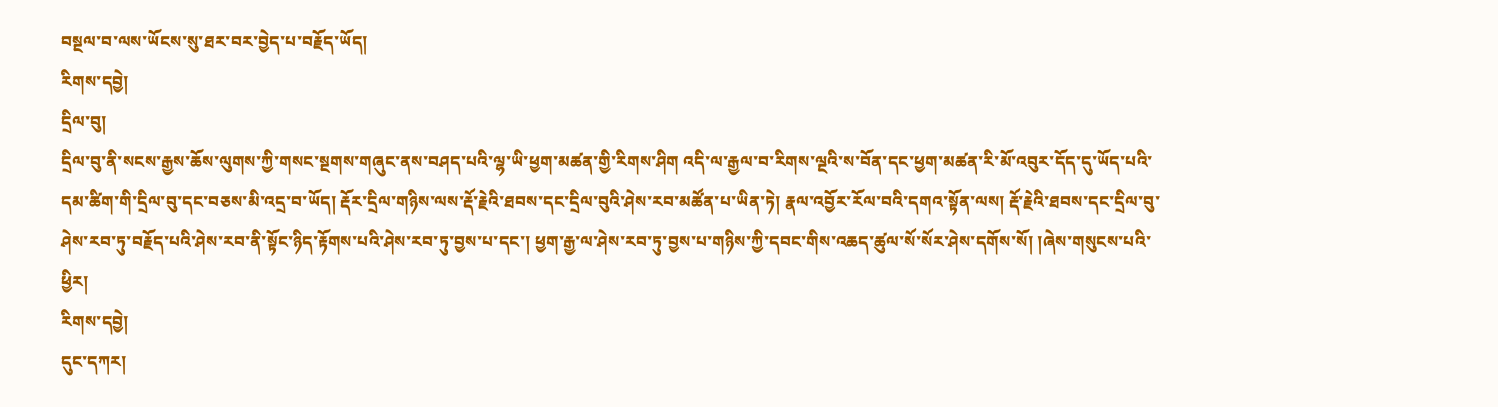བསྔལ་བ་ལས་ཡོངས་སུ་ཐར་བར་བྱེད་པ་བརྗོད་ཡོད།
རིགས་དབྱེ།
དྲིལ་བུ།
དྲིལ་བུ་ནི་སངས་རྒྱས་ཆོས་ལུགས་ཀྱི་གསང་སྔགས་གཞུང་ནས་བཤད་པའི་ལྷ་ཡི་ཕྱག་མཚན་གྱི་རིགས་ཤིག འདི་ལ་རྒྱལ་བ་རིགས་ལྔའི་ས་བོན་དང་ཕྱག་མཚན་རི་མོ་འབུར་དོད་དུ་ཡོད་པའི་དམ་ཚིག་གི་དྲིལ་བུ་དང་བཅས་མི་འདྲ་བ་ཡོད། རྡོར་དྲིལ་གཉིས་ལས་རྡོ་རྗེའི་ཐབས་དང་དྲིལ་བུའི་ཤེས་རབ་མཚོན་པ་ཡིན་ཏེ། རྣལ་འབྱོར་རོལ་བའི་དགའ་སྟོན་ལས། རྡོ་རྗེའི་ཐབས་དང་དྲིལ་བུ་ཤེས་རབ་ཏུ་བརྗོད་པའི་ཤེས་རབ་ནི་སྟོང་ཉིད་རྟོགས་པའི་ཤེས་རབ་ཏུ་བྱས་པ་དང་། ཕྱག་རྒྱ་ལ་ཤེས་རབ་ཏུ་བྱས་པ་གཉིས་ཀྱི་དབང་གིས་འཆད་ཚུལ་སོ་སོར་ཤེས་དགོས་སོ། །ཞེས་གསུངས་པའི་ཕྱིར།
རིགས་དབྱེ།
དུང་དཀར།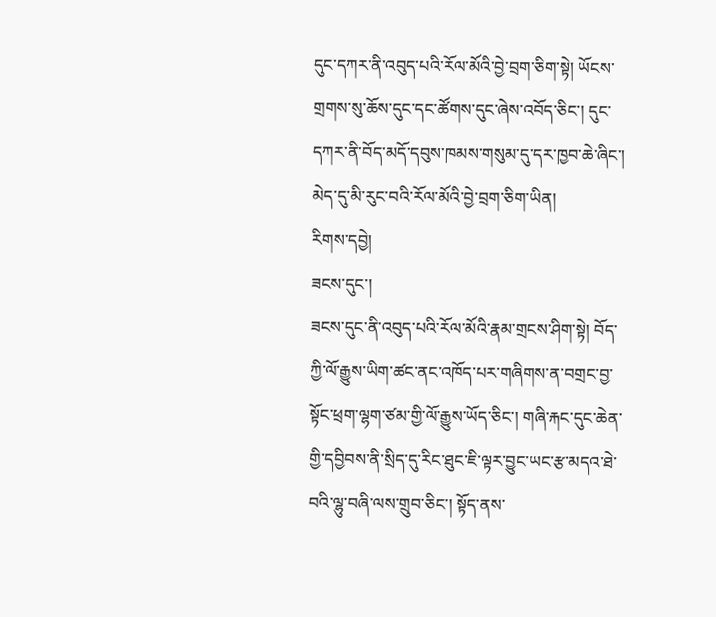དུང་དཀར་ནི་འབུད་པའི་རོལ་མོའི་བྱེ་བྲག་ཅིག་སྟེ། ཡོངས་གྲགས་སུ་ཆོས་དུང་དང་ཚོགས་དུང་ཞེས་འབོད་ཅིང་། དུང་དཀར་ནི་བོད་མདོ་དབུས་ཁམས་གསུམ་དུ་དར་ཁྱབ་ཆེ་ཞིང་། མེད་དུ་མི་རུང་བའི་རོལ་མོའི་བྱེ་བྲག་ཅིག་ཡིན།
རིགས་དབྱེ།
ཟངས་དུང་།
ཟངས་དུང་ནི་འབུད་པའི་རོལ་མོའི་རྣམ་གྲངས་ཤིག་སྟེ། བོད་ཀྱི་ལོ་རྒྱུས་ཡིག་ཚང་ནང་འཁོད་པར་གཞིགས་ན་བགྲང་བྱ་སྟོང་ཕྲག་ལྷག་ཙམ་གྱི་ལོ་རྒྱུས་ཡོད་ཅིང་། གཞི་རྐང་དུང་ཆེན་གྱི་དབྱིབས་ནི་སྲིད་དུ་རིང་ཐུང་ཇི་ལྟར་བྱུང་ཡང་རྩ་མདའ་ཐེ་བའི་ལྷུ་བཞི་ལས་གྲུབ་ཅིང་། སྟོད་ནས་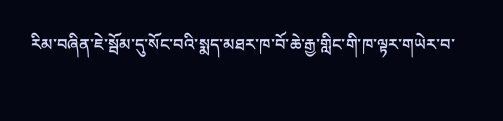རིམ་བཞིན་ཇེ་སྦོམ་དུ་སོང་བའི་སྨད་མཐར་ཁ་བོ་ཆེ་རྒྱ་གླིང་གི་ཁ་ལྟར་གཡེར་བ་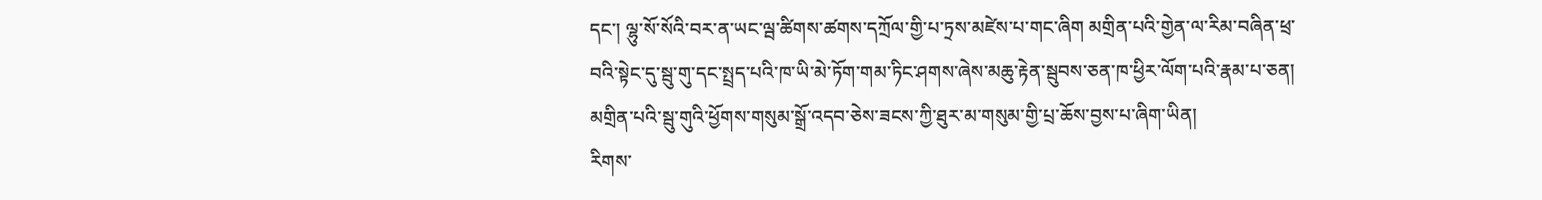དང་། ལྷུ་སོ་སོའི་བར་ན་ཡང་ལྦ་ཚིགས་ཚགས་དཀྲོལ་གྱི་པ་ཏྲས་མཛེས་པ་གང་ཞིག མགྲིན་པའི་གྱེན་ལ་རིམ་བཞིན་ཕྲ་བའི་སྟེང་དུ་སྦུ་གུ་དང་སྤྲད་པའི་ཁ་ཡི་མེ་ཏོག་གམ་ཏིང་ཤགས་ཞེས་མཆུ་རྟེན་སྦུབས་ཅན་ཁ་ཕྱིར་ལོག་པའི་རྣམ་པ་ཅན། མགྲིན་པའི་སྦུ་གུའི་ཕྱོགས་གསུམ་སྒྲོ་འདབ་ཅེས་ཟངས་ཀྱི་ཐུར་མ་གསུམ་གྱི་པྲ་ཆོས་བྱས་པ་ཞིག་ཡིན།
རིགས་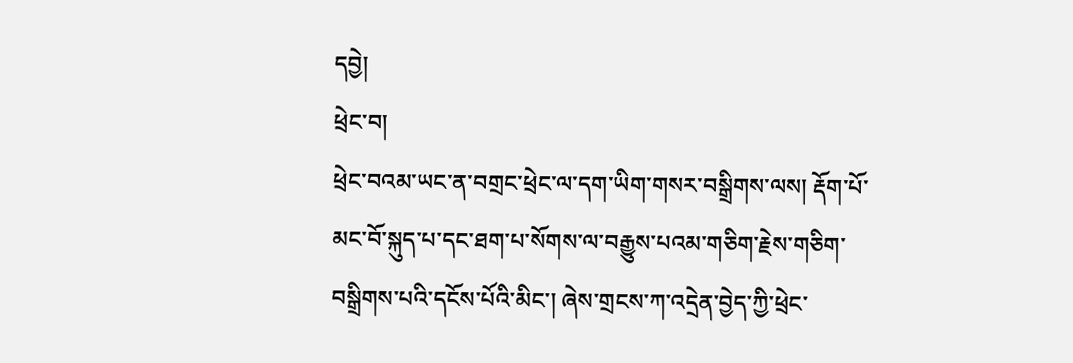དབྱེ།
ཕྲེང་བ།
ཕྲེང་བའམ་ཡང་ན་བགྲང་ཕྲེང་ལ་དག་ཡིག་གསར་བསྒྲིགས་ལས། རྡོག་པོ་མང་བོ་སྐུད་པ་དང་ཐག་པ་སོགས་ལ་བརྒྱུས་པའམ་གཅིག་རྗེས་གཅིག་བསྒྲིགས་པའི་དངོས་པོའི་མིང་། ཞེས་གྲངས་ཀ་འདྲེན་བྱེད་ཀྱི་ཕྲེང་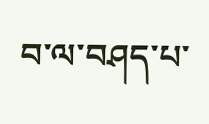བ་ལ་བཤད་པ་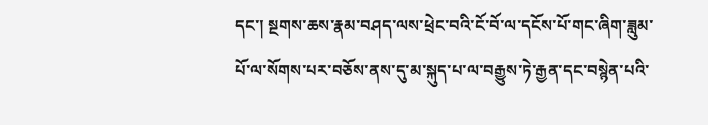དང་། སྔགས་ཆས་རྣམ་བཤད་ལས་ཕྲེང་བའི་ངོ་བོ་ལ་དངོས་པོ་གང་ཞིག་ཟླུམ་པོ་ལ་སོགས་པར་བཅོས་ནས་དུ་མ་སྐུད་པ་ལ་བརྒྱུས་ཏེ་རྒྱན་དང་བསྙེན་པའི་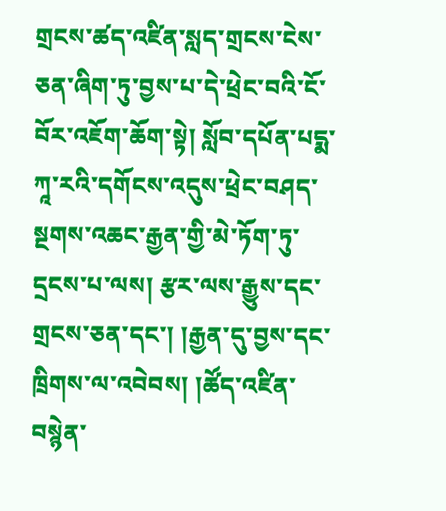གྲངས་ཚད་འཛིན་སླད་གྲངས་ངེས་ཅན་ཞིག་ཏུ་བྱས་པ་དེ་ཕྲེང་བའི་ངོ་བོར་འཇོག་ཆོག་སྟེ། སློབ་དཔོན་པདྨ་ཀཱ་རའི་དགོངས་འདུས་ཕྲེང་བཤད་སྔགས་འཆང་རྒྱན་གྱི་མེ་ཏོག་ཏུ་དྲངས་པ་ལས། རྩར་ལས་རྒྱུས་དང་གྲངས་ཅན་དང་། །རྒྱན་དུ་བྱས་དང་ཁྲིགས་ལ་འབེབས། །ཚོད་འཛིན་བསྙེན་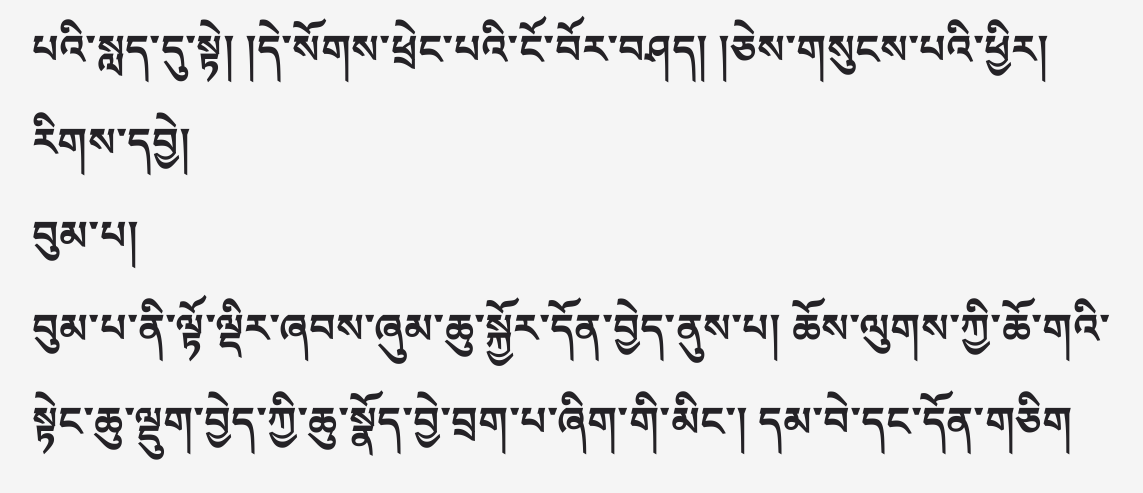པའི་སླད་དུ་སྟེ། །དེ་སོགས་ཕྲེང་པའི་ངོ་བོར་བཤད། །ཅེས་གསུངས་པའི་ཕྱིར།
རིགས་དབྱེ།
བུམ་པ།
བུམ་པ་ནི་ལྟོ་ལྡིར་ཞབས་ཞུམ་ཆུ་སྐྱོར་དོན་བྱེད་ནུས་པ། ཆོས་ལུགས་ཀྱི་ཆོ་གའི་སྟེང་ཆུ་ལྡུག་བྱེད་ཀྱི་ཆུ་སྣོད་བྱེ་བྲག་པ་ཞིག་གི་མིང་། དམ་བེ་དང་དོན་གཅིག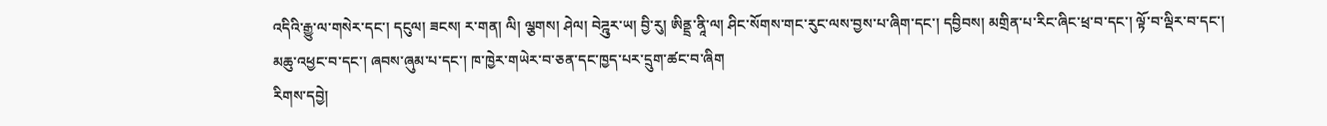འདིའི་རྒྱུ་ལ་གསེར་དང་། དངུལ། ཟངས། ར་གན། ལི། ལྕགས། ཤེལ། བེཌྰུར་ཡ། བྱི་རུ། ཨིནྡྲ་ནཱི་ལ། ཤིང་སོགས་གང་རུང་ལས་བྱས་པ་ཞིག་དང་། དབྱིབས། མགྲིན་པ་རིང་ཞིང་ཕྲ་བ་དང་། ལྟོ་བ་ལྡིར་བ་དང་། མཆུ་འཕྱང་བ་དང་། ཞབས་ཞུམ་པ་དང་། ཁ་ཁྱེར་གཡེར་བ་ཅན་དང་ཁྱད་པར་དྲུག་ཚང་བ་ཞིག
རིགས་དབྱེ།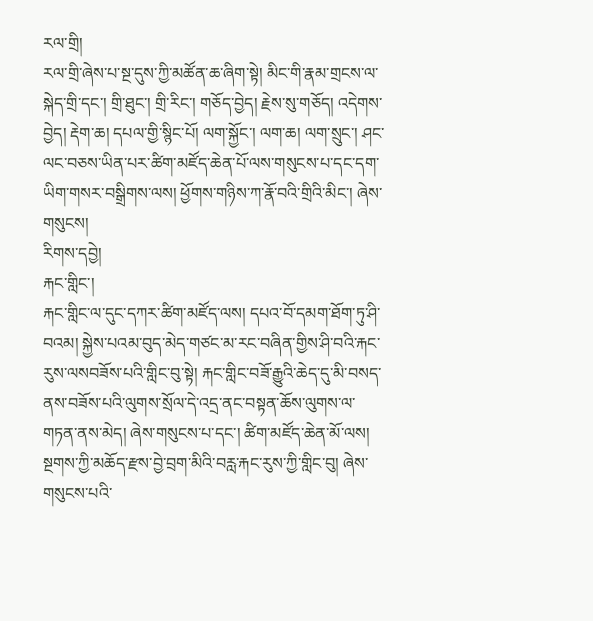རལ་གྲི།
རལ་གྲི་ཞེས་པ་སྔ་དུས་ཀྱི་མཚོན་ཆ་ཞིག་སྟེ། མིང་གི་རྣམ་གྲངས་ལ་སྐེད་གྲི་དང་། གྲི་ཐུང་། གྲི་རིང་། གཅོད་བྱེད། རྗེས་སུ་གཅོད། འདེགས་བྱེད། རྡེག་ཆ། དཔལ་གྱི་སྙིང་པོ། ལག་སྐྱོང་། ལག་ཆ། ལག་སྲུང་། ཤང་ལང་བཅས་ཡིན་པར་ཚིག་མཛོད་ཆེན་པོ་ལས་གསུངས་པ་དང་དག་ཡིག་གསར་བསྒྲིགས་ལས། ཕྱོགས་གཉིས་ཀ་རྣོ་བའི་གྲིའི་མིང་། ཞེས་གསུངས།
རིགས་དབྱེ།
རྐང་གླིང་།
རྐང་གླིང་ལ་དུང་དཀར་ཚིག་མཛོད་ལས། དཔའ་བོ་དམག་ཐོག་ཏུ་ཤི་བའམ། སྐྱེས་པའམ་བུད་མེད་གཙང་མ་རང་བཞིན་གྱིས་ཤི་བའི་རྐང་རུས་ལསབཟོས་པའི་གླིང་བུ་སྟེ། རྐང་གླིང་བཟོ་རྒྱུའི་ཆེད་དུ་མི་བསད་ནས་བཟོས་པའི་ལུགས་སྲོལ་དེ་འདྲ་ནང་བསྟན་ཆོས་ལུགས་ལ་གཏན་ནས་མེད། ཞེས་གསུངས་པ་དང་། ཚིག་མཛོད་ཆེན་མོ་ལས། སྔགས་ཀྱི་མཆོད་རྫས་བྱེ་བྲག་མིའི་བརླ་རྐང་རུས་ཀྱི་གླིང་བུ། ཞེས་གསུངས་པའི་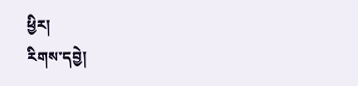ཕྱིར།
རིགས་དབྱེ།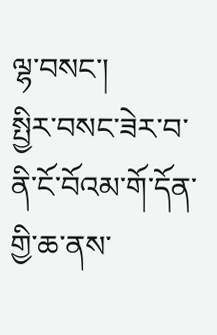ལྷ་བསང་།
སྤྱིར་བསང་ཟེར་བ་ནི་ངོ་བོའམ་གོ་དོན་གྱི་ཆ་ནས་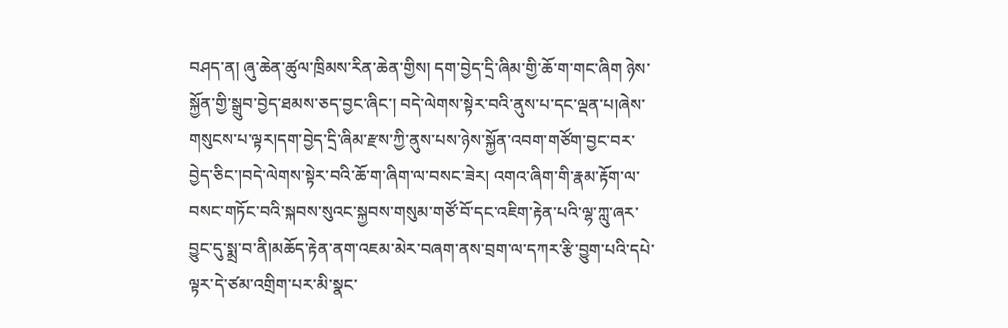བཤད་ན། ཞུ་ཆེན་ཚུལ་ཁྲིམས་རིན་ཆེན་གྱིས། དག་བྱེད་དྲི་ཞིམ་གྱི་ཆོ་ག་གང་ཞིག ཉེས་སྐྱོན་གྱི་སྒྲུབ་བྱེད་ཐམས་ཅད་བྱང་ཞིང་། བདེ་ལེགས་སྟེར་བའི་ནུས་པ་དང་ལྡན་པ།ཞེས་གསུངས་པ་ལྟར།དག་བྱེད་དྲི་ཞིམ་རྫས་ཀྱི་ནུས་པས་ཉེས་སྐྱོན་འབག་གཙོག་བྱང་བར་བྱེད་ཅིང་།བདེ་ལེགས་སྟེར་བའི་ཆོ་ག་ཞིག་ལ་བསང་ཟེར། འགའ་ཞིག་གི་རྣམ་རྟོག་ལ་བསང་གཏོང་བའི་སྐབས་སུའང་སྐྱབས་གསུམ་གཙོ་བོ་དང་འཇིག་རྟེན་པའི་ལྷ་ཀླུ་ཞར་བྱུང་དུ་སྨྲ་བ་ནི།མཆོད་རྟེན་ནག་འཇམ་མེར་བཞག་ནས་བྲག་ལ་དཀར་རྩི་བྱུག་པའི་དཔེ་ལྟར་དེ་ཙམ་འགྲིག་པར་མི་སྣང་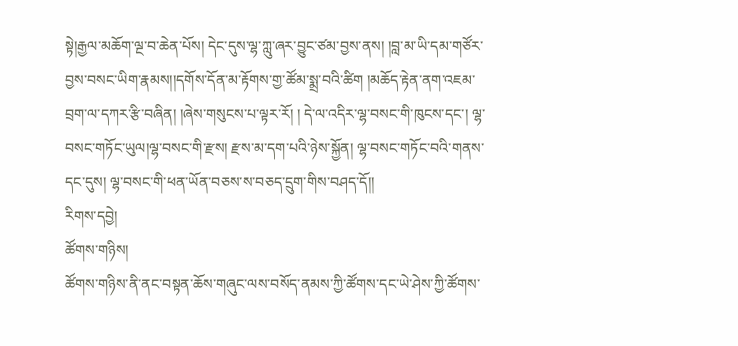སྟེ།རྒྱལ་མཆོག་ལྔ་བ་ཆེན་པོས། དེང་དུས་ལྷ་ཀླུ་ཞར་བྱུང་ཙམ་བྱས་ནས། །བླ་མ་ཡི་དམ་གཙོར་བྱས་བསང་ཡིག་རྣམས།།དགོས་དོན་མ་རྟོགས་གྱ་ཚོམ་སྨྲ་བའི་ཚིག །མཆོད་རྟེན་ནག་འཇམ་བྲག་ལ་དཀར་རྩི་བཞིན། །ཞེས་གསུངས་པ་ལྟར་རོ། ། དེ་ལ་འདིར་ལྷ་བསང་གི་ཁུངས་དང་། ལྷ་བསང་གཏོང་ཡུལ།ལྷ་བསང་གི་རྫས། རྫས་མ་དག་པའི་ཉེས་སྐྱོན། ལྷ་བསང་གཏོང་བའི་གནས་དང་དུས། ལྷ་བསང་གི་ཕན་ཡོན་བཅས་ས་བཅད་དྲུག་གིས་བཤད་དོ།།
རིགས་དབྱེ།
ཚོགས་གཉིས།
ཚོགས་གཉིས་ནི་ནང་བསྟན་ཆོས་གཞུང་ལས་བསོད་ནམས་ཀྱི་ཚོགས་དང་ཡེ་ཤེས་ཀྱི་ཚོགས་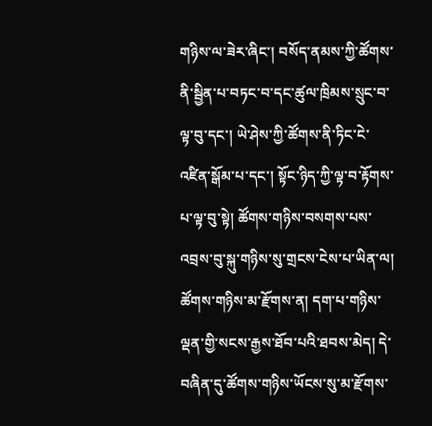གཉིས་ལ་ཟེར་ཞིང་། བསོད་ནམས་ཀྱི་ཚོགས་ནི་སྦྱིན་པ་བཏང་བ་དང་ཚུལ་ཁྲིམས་སྲུང་བ་ལྟ་བུ་དང་། ཡེ་ཤེས་ཀྱི་ཚོགས་ནི་ཏིང་ངེ་འཛིན་སྒོམ་པ་དང་། སྟོང་ཉིད་ཀྱི་ལྟ་བ་རྟོགས་པ་ལྟ་བུ་སྟེ། ཚོགས་གཉིས་བསགས་པས་འབྲས་བུ་སྐུ་གཉིས་སུ་གྲངས་ངེས་པ་ཡིན་ལ། ཚོགས་གཉིས་མ་རྫོགས་ན། དག་པ་གཉིས་ལྡན་གྱི་སངས་རྒྱས་ཐོབ་པའི་ཐབས་མེད། དེ་བཞིན་དུ་ཚོགས་གཉིས་ཡོངས་སུ་མ་རྫོགས་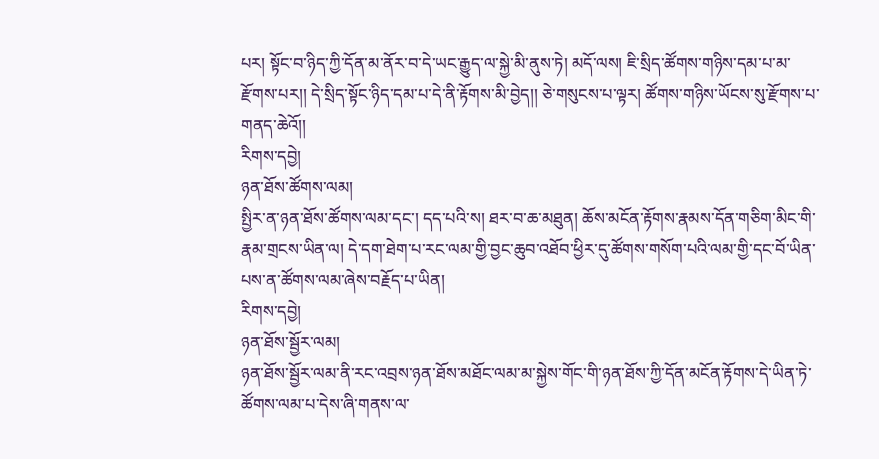པར། སྟོང་བ་ཉིད་ཀྱི་དོན་མ་ནོར་བ་དེ་ཡང་རྒྱུད་ལ་སྐྱེ་མི་ནུས་ཏེ། མདོ་ལས། ཇི་སྲིད་ཚོགས་གཉིས་དམ་པ་མ་རྫོགས་པར།། དེ་སྲིད་སྟོང་ཉིད་དམ་པ་དེ་ནི་རྟོགས་མི་བྱེད།། ཅེ་གསུངས་པ་ལྟར། ཚོགས་གཉིས་ཡོངས་སུ་རྫོགས་པ་གནད་ཆེའོ།།
རིགས་དབྱེ།
ཉན་ཐོས་ཚོགས་ལམ།
སྤྱིར་ན་ཉན་ཐོས་ཚོགས་ལམ་དང་། དད་པའི་ས། ཐར་བ་ཆ་མཐུན། ཆོས་མངོན་རྟོགས་རྣམས་དོན་གཅིག་མིང་གི་རྣམ་གྲངས་ཡིན་ལ། དེ་དག་ཐེག་པ་རང་ལམ་གྱི་བྱང་ཆུབ་འཐོབ་ཕྱིར་དུ་ཚོགས་གསོག་པའི་ལམ་གྱི་དང་བོ་ཡིན་པས་ན་ཚོགས་ལམ་ཞེས་བརྗོད་པ་ཡིན།
རིགས་དབྱེ།
ཉན་ཐོས་སྦྱོར་ལམ།
ཉན་ཐོས་སྦྱོར་ལམ་ནི་རང་འབྲས་ཉན་ཐོས་མཐོང་ལམ་མ་སྐྱེས་གོང་གི་ཉན་ཐོས་ཀྱི་དོན་མངོན་རྟོགས་དེ་ཡིན་ཏེ་ཚོགས་ལམ་པ་དེས་ཞི་གནས་ལ་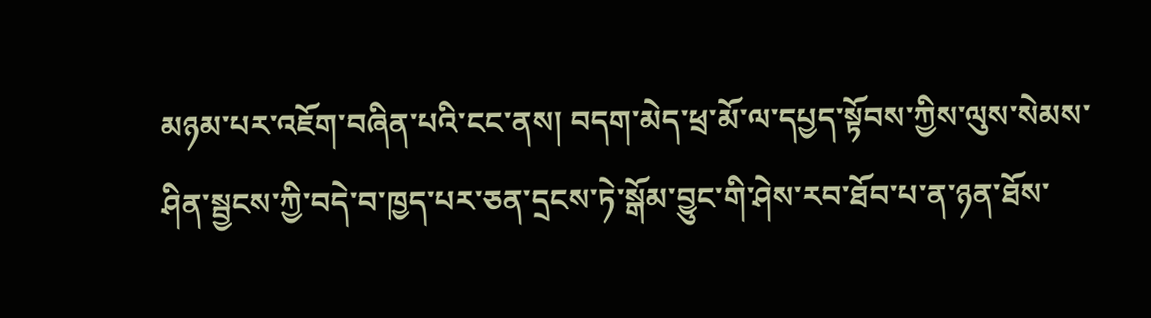མཉམ་པར་འཇོག་བཞིན་པའི་ངང་ནས། བདག་མེད་ཕྲ་མོ་ལ་དཔྱད་སྟོབས་ཀྱིས་ལུས་སེམས་ཤིན་སྦྱངས་ཀྱི་བདེ་བ་ཁྱད་པར་ཅན་དྲངས་ཏེ་སྒོམ་བྱུང་གི་ཤེས་རབ་ཐོབ་པ་ན་ཉན་ཐོས་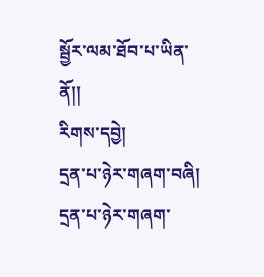སྦྱོར་ལམ་ཐོབ་པ་ཡིན་ནོ།།
རིགས་དབྱེ།
དྲན་པ་ཉེར་གཞག་བཞི།
དྲན་པ་ཉེར་གཞག་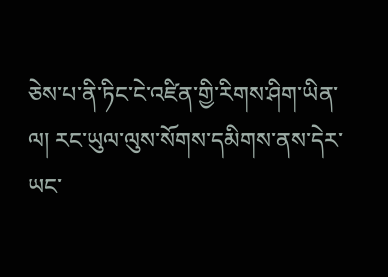ཅེས་པ་ནི་ཏིང་ངེ་འཛིན་གྱི་རིགས་ཤིག་ཡིན་ལ། རང་ཡུལ་ལུས་སོགས་དམིགས་ནས་དེར་ཡང་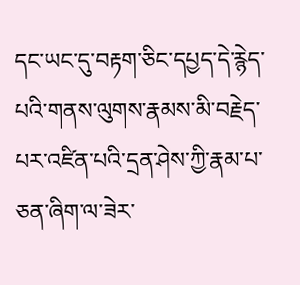དང་ཡང་དུ་བརྟག་ཅིང་དཔྱད་དེ་རྙེད་པའི་གནས་ལུགས་རྣམས་མི་བརྗེད་པར་འཛིན་པའི་དྲན་ཤེས་ཀྱི་རྣམ་པ་ཅན་ཞིག་ལ་ཟེར་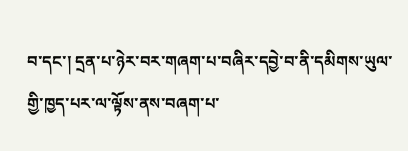བ་དང་། དྲན་པ་ཉེར་བར་གཞག་པ་བཞིར་དབྱེ་བ་ནི་དམིགས་ཡུལ་གྱི་ཁྱད་པར་ལ་ལྟོས་ནས་བཞག་པ་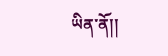ཡིན་ནོ།།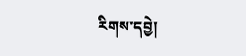རིགས་དབྱེ།